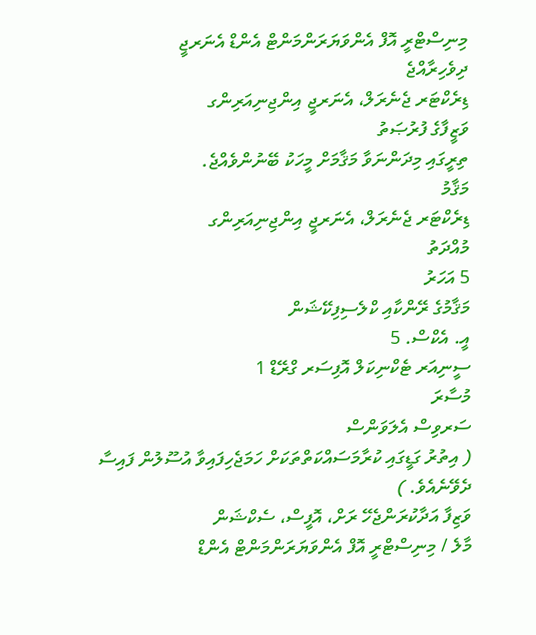މިނިސްޓްރީ އޮފް އެންވަޔަރަންމަންޓް އެންޑް އެނަރޖީ
ދިވެހިރާއްޖެ
ޑިރެކްޓަރ ޖެނެރަލް، އެނަރޖީ އިންޖިނިއަރިންގ
ވަޒީފާގެ ފުރުޞަތު
ތިރީގައި މިދަންނަވާ މަޤާމަށް މީހަކު ބޭނުންވެއްޖެ.
މަޤާމު
ޑިރެކްޓަރ ޖެނެރަލް، އެނަރޖީ އިންޖިނިއަރިންގ
މުއްދަތު
5 އަހަރު
މަޤާމުގެ ރޭންކާއި ކްލެސިފިކޭޝަން
އީ. އެކްސް. 5
ސީނިއަރ ޓެކްނިކަލް އޮފިސަރ ގްރޭޑް 1
މުސާރަ
ސަރވިސް އެލަވަންސް
( އިތުރު ގަޑީގައި ކުރާމަސައްކަތްތަކަށް ހަމަޖެހިފައިވާ އުސޫލުން ފައިސާ ދެވޭނެއެވެ. )
ވަޒިފާ އަދާކުރަންޖެހޭ ރަށް، އޮފީސް، ސެކްޝަން
މާލެ / މިނިސްޓްރީ އޮފް އެންވަޔަރަންމަންޓް އެންޑް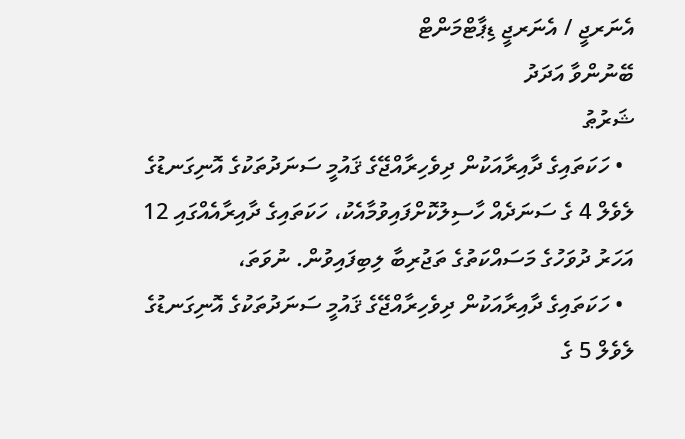އެނަރޖީ / އެނަރޖީ ޑިޕާޓްމަންޓް
ބޭނުންވާ އަދަދު
ޝަރުޠު
  • ހަކަތައިގެ ދާއިރާއަކުން ދިވެހިރާއްޖޭގެ ޤައުމީ ސަނަދުތަކުގެ އޮނިގަނޑުގެ ލެވެލް 4 ގެ ސަނަދެއް ހާސިލުކޮށްފައިވުމާއެކު، ހަކަތައިގެ ދާއިރާއެއްގައި 12 އަހަރު ދުވަހުގެ މަސައްކަތުގެ ތަޖުރިބާ ލިބިފައިވުން. ނުވަތަ،
  • ހަކަތައިގެ ދާއިރާއަކުން ދިވެހިރާއްޖޭގެ ޤައުމީ ސަނަދުތަކުގެ އޮނިގަނޑުގެ ލެވެލް 5 ގެ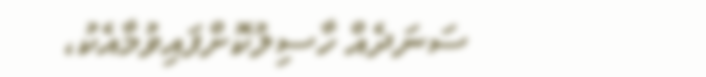ސަނަދެއް ހާސިލުކޮށްފައިވުމާއެކު،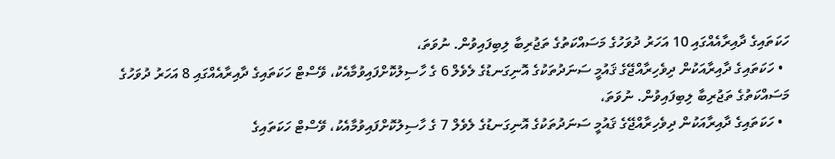ހަކަތައިގެ ދާއިރާއެއްގައި 10 އަހަރު ދުވަހުގެ މަސައްކަތުގެ ތަޖުރިބާ ލިބިފައިވުން. ނުވަތަ،
  • ހަކަތައިގެ ދާއިރާއަކުން ދިވެހިރާއްޖޭގެ ޤައުމީ ސަނަދުތަކުގެ އޮނިގަނޑުގެ ލެވެލް 6 ގެ ހާސިލުކޮށްފައިވުމާއެކު، ވޭސްޓް ހަކަތައިގެ ދާއިރާއެއްގައި 8 އަހަރު ދުވަހުގެ މަސައްކަތުގެ ތަޖުރިބާ ލިބިފައިވުން. ނުވަތަ،
  • ހަކަތައިގެ ދާއިރާއަކުން ދިވެހިރާއްޖޭގެ ޤައުމީ ސަނަދުތަކުގެ އޮނިގަނޑުގެ ލެވެލް 7 ގެ ހާސިލުކޮށްފައިވުމާއެކު، ވޭސްޓް ހަކަތައިގެ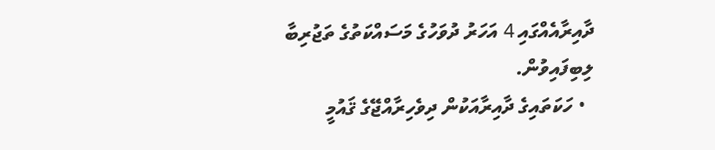ދާއިރާއެއްގައި 4 އަހަރު ދުވަހުގެ މަސައްކަތުގެ ތަޖުރިބާ ލިބިފައިވުން.
  • ހަކަތައިގެ ދާއިރާއަކުން ދިވެހިރާއްޖޭގެ ޤައުމީ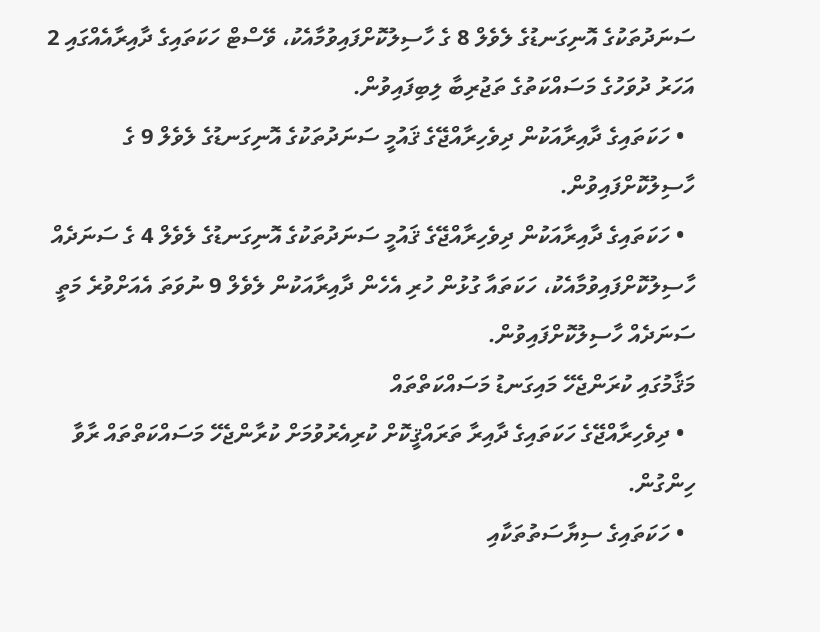ސަނަދުތަކުގެ އޮނިގަނޑުގެ ލެވެލް 8 ގެ ހާސިލުކޮށްފައިވުމާއެކު، ވޭސްޓް ހަކަތައިގެ ދާއިރާއެއްގައި 2 އަހަރު ދުވަހުގެ މަސައްކަތުގެ ތަޖުރިބާ ލިބިފައިވުން.
  • ހަކަތައިގެ ދާއިރާއަކުން ދިވެހިރާއްޖޭގެ ޤައުމީ ސަނަދުތަކުގެ އޮނިގަނޑުގެ ލެވެލް 9 ގެ ހާސިލުކޮށްފައިވުން.
  • ހަކަތައިގެ ދާއިރާއަކުން ދިވެހިރާއްޖޭގެ ޤައުމީ ސަނަދުތަކުގެ އޮނިގަނޑުގެ ލެވެލް 4 ގެ ސަނަދެއް ހާސިލުކޮށްފައިވުމާއެކު، ހަކަތައާ ގުޅުން ހުރި އެހެން ދާއިރާއަކުން ލެވެލް 9 ނުވަތަ އެއަށްވުރެ މަތީ ސަނަދެއް ހާސިލުކޮށްފައިވުން.
މަޤާމުގައި ކުރަންޖެހޭ މައިގަނޑު މަސައްކަތްތައް
  • ދިވެހިރާއްޖޭގެ ހަކަތައިގެ ދާއިރާ ތަރައްޤީކޮށް ކުރިއެރުވުމަށް ކުރާންޖެހޭ މަސައްކަތްތައް ރާވާ ހިންގުން.
  • ހަކަތައިގެ ސިޔާސަތުތަކާއި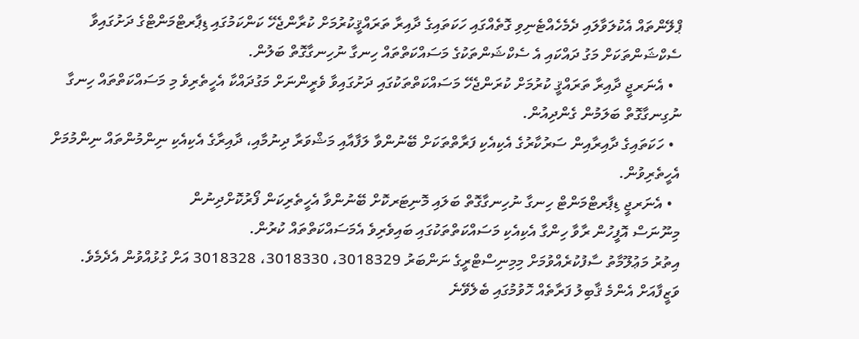ޕްލޭންތައް އެކުލަވާލައި ދެމެހެއްޓެނިވި ގޮތެއްގައި ހަކަތައިގެ ދާއިރާ ތަރައްޤީކުރުމަށް ކުރާންޖެހޭ ކަންކަމުގައި ޑިޕާރޓްމަންޓްގެ ދަށުގައިވާ ސެކްޝަންތަކަށް މަގު ދައްކައި އެ ސެކްޝަންތަކުގެ މަސައްކަތްތައް ހިނގާ ނުހިނގާގޮތް ބަލުން.
  • އެނަރޖީ ދާއިރާ ތަރައްޤީ ކުރުމަށް ކުރަންޖެހޭ މަސައްކަތްތަކުގައި ދަށުގައިވާ ވެރީންނަށް މަގުދައްކާ އެހީތެރިވެ މި މަސައްކަތްތައް ހިނގާ ނުގިނގާގޮތް ބަލަމުން ގެންދިއުން.
  • ހަކަތައިގެ ދާއިރާއިން ސަރުކާރުގެ އެކިއެކި ފަރާތްތަކަށް ބޭނުންވާ ލަފާއާއި މަޝްވަރާ ދިނުމާއި، ދާއިރާގެ އެކިއެކި ނިންމުންތައް ނިންމުމަށް އެހީތެރިވުން.
  • އެނަރޖީ ޑިޕާރޓްމަންޓް ހިނގާ ނުހިނގާގޮތް ބަލައި މޮނިޓަރކޮށް ބޭނުންވާ އެހީތެރިކަން ފޯރުކޮށްދިނުން
މިނޫނަސް އޮފީހުން ރާވާ ހިންގާ އެކިއެކި މަސައްކަތްތަކުގައި ބައިވެރިވެ އެމަސައްކަތްތައް ކުރުން.
އިތުރު މަޢުލޫމާތު ސާފުކުރެއްވުމަށް މިމިނިސްޓްރީގެ ނަންބަރު 3018329، 3018330، 3018328 އަށް ގުޅުއްވުން އެދެމެވެ.
ވަޒީފާއަށް އެންމެ ޤާބިލު ފަރާތެއް ހޮވުމުގައި ބެލެވޭނެ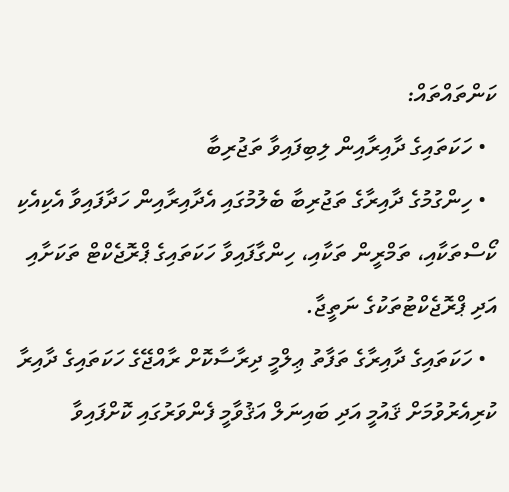ކަންތައްތައް:
  • ހަކަތައިގެ ދާއިރާއިން ލިބިފައިވާ ތަޖުރިބާ
  • ހިންގުމުގެ ދާއިރާގެ ތަޖުރިބާ ބެލުމުގައި އެދާއިރާއިން ހަދާފައިވާ އެކިއެކި ކޯސްތަކާއި، ތަމްރީން ތަކާއި، ހިންގާފައިވާ ހަކަތައިގެ ޕްރޮޖެކްޓް ތަކަށާއި އަދި ޕްރޮޖެކްޓުތަކުގެ ނަތީޖާ.
  • ހަކަތައިގެ ދާއިރާގެ ތަފާތު ޢިލްމީ ދިރާސާކޮށް ރާއްޖޭގެ ހަކަތައިގެ ދާއިރާ ކުރިއެރުވުމަށް ޤައުމީ އަދި ބައިނަލް އަޤުވާމީ ފެންވަރުގައި ކޮށްފައިވާ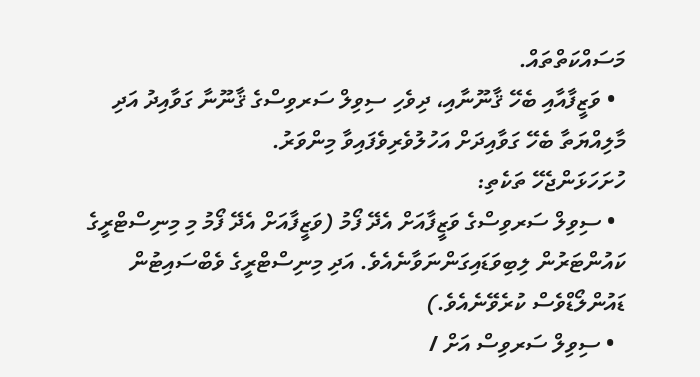މަސައްކަތްތައް.
  • ވަޒީފާއާއި ބެހޭ ޤާނޫނާއި، ދިވެހި ސިވިލް ސަރވިސްގެ ޤާނޫނާ ގަވާއިދު އަދި މާލިއްޔަތާ ބެހޭ ގަވާއިދަށް އަހުލުވެރިވެފައިވާ މިންވަރު.
ހުށަހަޅަންޖެހޭ ތަކެތި:
  • ސިވިލް ސަރވިސްގެ ވަޒީފާއަށް އެދޭ ފޯމު (ވަޒީފާއަށް އެދޭ ފޯމު މި މިނިސްޓްރީގެ ކައުންޓަރުން ލިބިވަޑައިގަންނަވާނެއެވެ. އަދި މިނިސްޓްރީގެ ވެބްސައިޓުން ޑައުންލޯޑްވެސް ކުރެވޭނެއެވެ.)
  • ސިވިލް ސަރވިސް އަށް /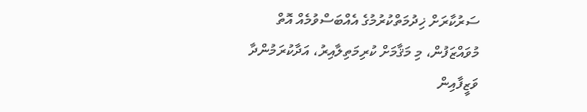ސަރުކާރަށް ޚިދުމަތްކުރުމުގެ އެއްބަސްވުމެއް އޮތް މުވައްޒަފުން، މި މަޤާމަށް ކުރިމަތިލާއިރު، އަދާކުރަމުންދާ ވަޒީފާއިން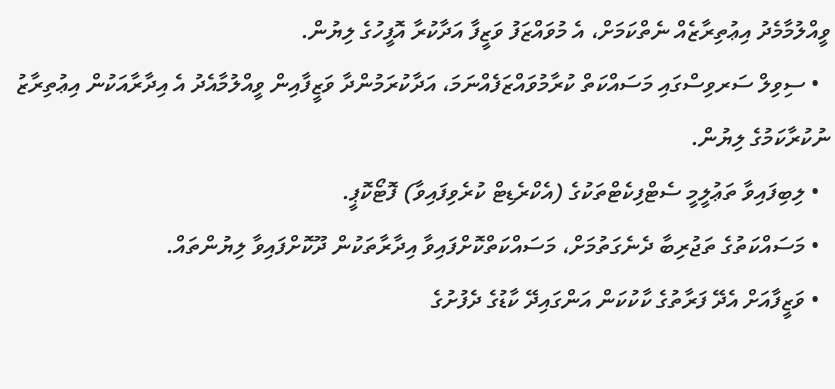ވީއްލުމާމެދު އިޢުތިރާޒެއް ނެތްކަމަށް، އެ މުވައްޒަފު ވަޒީފާ އަދާކުރާ އޮފީހުގެ ލިޔުން.
  • ސިވިލް ސަރވިސްގައި މަސައްކަތް ކުރާމުވައްޒަފެއްނަމަ، އަދާކުރަމުންދާ ވަޒީފާއިން ވީއްލުމާއެދު އެ އިދާރާއަކުން އިޢުތިރާޒު ނުކުރާކަމުގެ ލިޔުން.
  • ލިބިފައިވާ ތަޢުލީމީ ސެޓްފިކެޓްތަކުގެ (އެކްރެޑިޓް ކުރެވިފައިވާ) ފޮޓޯކޮޕީ.
  • މަސައްކަތުގެ ތަޖުރިބާ ދެނެގަތުމަށް، މަސައްކަތްކޮށްފައިވާ އިދާރާތަކުން ދޫކޮށްފައިވާ ލިޔުންތައް.
  • ވަޒީފާއަށް އެދޭ ފަރާތުގެ ކާކުކަން އަންގައިދޭ ކާޑުގެ ދެފުށުގެ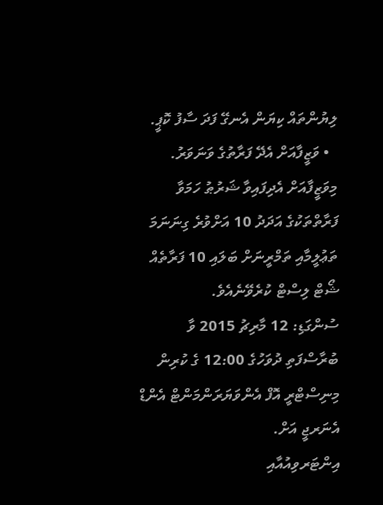ލިޔުންތައް ކިޔަން އެނގޭ ފަދަ ސާފު ކޮޕީ.
  • ވަޒީފާއަށް އެދޭ ފަރާތުގެ ވަނަވަރު.
މިވަޒީފާއަށް އެދިފައިވާ ޝަރުޠު ހަމަވާ ފަރާތްތަކުގެ އަދަދު 10 އަށްވުރެ ގިނަނަމަ ތަޢުލީމާއި ތަމްރީނަށް ބަލައި 10 ފަރާތެއް ޝޯޓް ލިސްޓް ކުރެވޭނެއެވެ.
ސުންގަޑި: 12 މާރިޗު 2015 ވާ ބުރާސްފަތި ދުވަހުގެ 12:00 ގެ ކުރިން މިނިސްޓްރީ އޮފް އެންވަޔަރަންމަންޓް އެންޑް އެނަރޖީ އަށް.
އިންޓަރވިއުއާއި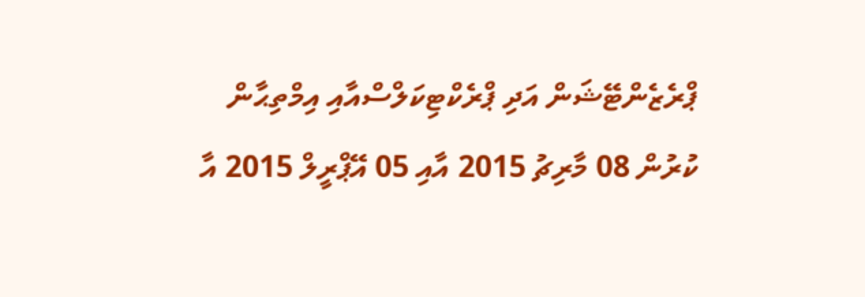ޕްރެޒެންޓޭޝަން އަދި ޕްރެކްޓިކަލްސްއާއި އިމްތިޙާން ކުރުން 08 މާރިޗު 2015 އާއި 05 އޭޕްރީލް 2015 އާ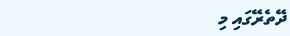ދޭތެރޭގައި މި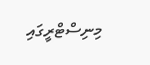މިނިސްޓްރީގައި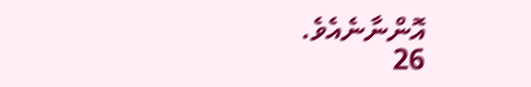އޮންނާނެއެވެ.
26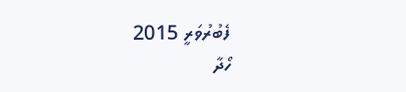ފެބުރުވަރީ 2015
ހޯދާ